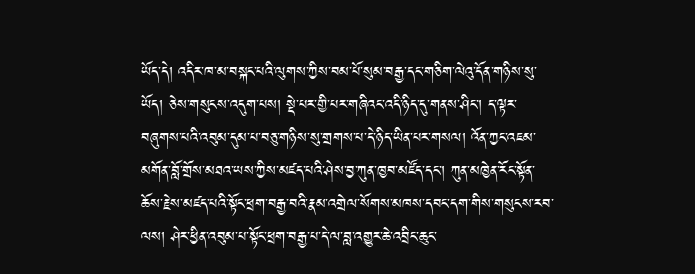ཡོད་དེ། འདིར་ཁ་མ་བསྐང་པའི་ལུགས་ཀྱིས་བམ་པོ་སུམ་བརྒྱ་དང་གཅིག་ལེའུ་དོན་གཉིས་སུ་ཡོད། ཅེས་གསུངས་འདུག་པས། སྡེ་པར་གྱི་པར་གཞིའང་འདི་ཉིད་དུ་གནས་ཤིང་། ད་ལྟར་བཞུགས་པའི་འབུམ་དུམ་པ་བཅུ་གཉིས་སུ་གྲགས་པ་དེ་ཉིད་ཡིན་པར་གསལ། འོན་ཀྱང་འཇམ་མགོན་བློ་གྲོས་མཐའ་ཡས་ཀྱིས་མཛད་པའི་ཤེས་བྱ་ཀུན་ཁྱབ་མཛོད་དང་། ཀུན་མཁྱེན་རོང་སྟོན་ཆོས་རྗེས་མཛད་པའི་སྟོང་ཕྲག་བརྒྱ་བའི་རྣམ་འགྲེལ་སོགས་མཁས་དབང་དག་གིས་གསུངས་རབ་ལས། ཤེར་ཕྱིན་འབུམ་པ་སྟོང་ཕྲག་བརྒྱ་པ་དེ་ལ་བླ་འགྱུར་ཆེ་འབྲིང་ཆུང་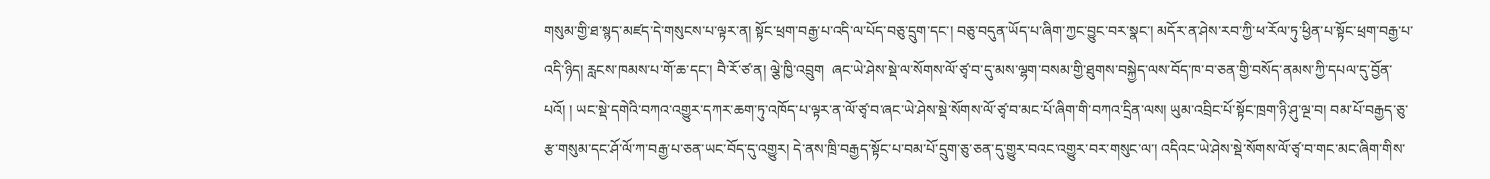གསུམ་གྱི་ཐ་སྙད་མཛད་དེ་གསུངས་པ་ལྟར་ན། སྟོང་ཕྲག་བརྒྱ་པ་འདི་ལ་པོད་བཅུ་དྲུག་དང་། བཅུ་བདུན་ཡོད་པ་ཞིག་ཀྱང་བྱུང་བར་སྣང་། མདོར་ན་ཤེས་རབ་ཀྱི་ཕ་རོལ་ཏུ་ཕྱིན་པ་སྟོང་ཕྲག་བརྒྱ་པ་འདི་ཉིད། རླངས་ཁམས་པ་གོ་ཆ་དང་། བཻ་རོ་ཙ་ན། ལྕེ་ཁྱི་འབྲུག  ཞང་ཡེ་ཤེས་སྡེ་ལ་སོགས་ལོ་ཙྭ་བ་དུ་མས་ལྷག་བསམ་གྱི་ཐུགས་བསྐྱེད་ལས་བོད་ཁ་བ་ཅན་གྱི་བསོད་ནམས་ཀྱི་དཔལ་དུ་བྱོན་པའོ། ། ཡང་སྡེ་དགེའི་བཀའ་འགྱུར་དཀར་ཆག་ཏུ་འཁོད་པ་ལྟར་ན་ལོ་ཙྭ་བ་ཞང་ཡེ་ཤེས་སྡེ་སོགས་ལོ་ཙྭ་བ་མང་པོ་ཞིག་གི་བཀའ་དྲིན་ལས། ཡུམ་འབྲིང་པོ་སྟོང་ཁྲག་ཉི་ཤུ་ལྔ་བ། བམ་པོ་བརྒྱད་ཅུ་རྩ་གསུམ་དང་ཤོ་ལོ་ཀ་བརྒྱ་པ་ཅན་ཡང་བོད་དུ་འགྱུར། དེ་ནས་ཁྲི་བརྒྱད་སྟོང་པ་བམ་པོ་དྲུག་ཅུ་ཅན་དུ་གྱུར་བའང་འགྱུར་བར་གསུང་ལ་། འདིའང་ཡེ་ཤེས་སྡེ་སོགས་ལོ་ཙྭ་བ་གང་མང་ཞིག་གིས་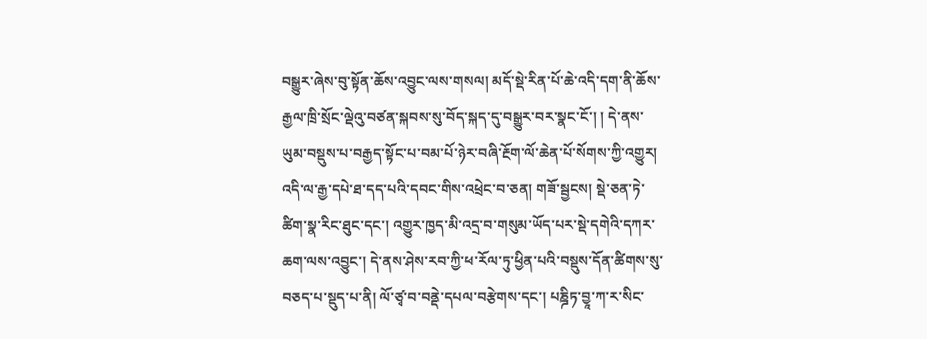བསྒྱུར་ཞེས་བུ་སྟོན་ཆོས་འབྱུང་ལས་གསལ། མདོ་སྡེ་རིན་པོ་ཆེ་འདི་དག་ནི་ཆོས་རྒྱལ་ཁྲི་སྲོང་ལྡེའུ་བཙན་སྐབས་སུ་བོད་སྐད་དུ་བསྒྱུར་བར་སྣང་ངོ་། ། དེ་ནས་ཡུམ་བསྡུས་པ་བརྒྱད་སྟོང་པ་བམ་པོ་ཉེར་བཞི་རྔོག་ལོ་ཆེན་པོ་སོགས་ཀྱི་འགྱུར། འདི་ལ་རྒྱ་དཔེ་ཐ་དད་པའི་དབང་གིས་འཕྲེང་བ་ཅན། གཟོ་སྦྱངས། སྡེ་ཅན་ཏེ་ཚིག་སྣ་རིང་ཐུང་དང་། འགྱུར་ཁྱད་མི་འདྲ་བ་གསུམ་ཡོད་པར་སྡེ་དགེའི་དཀར་ཆག་ལས་འབྱུང་། དེ་ནས་ཤེས་རབ་ཀྱི་ཕ་རོལ་ཏུ་ཕྱིན་པའི་བསྡུས་དོན་ཚིགས་སུ་བཅད་པ་སྡུད་པ་ནི། ལོ་ཙྭ་བ་བནྡེ་དཔལ་བརྩེགས་དང་། པཎྜིཏ་བྱཱ་ཀ་ར་སིང་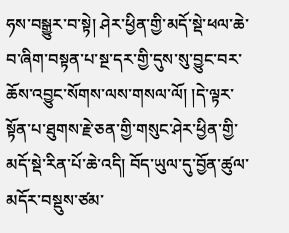ཧས་བསྒྱུར་བ་སྟེ། ཤེར་ཕྱིན་གྱི་མདོ་སྡེ་ཕལ་ཆེ་བ་ཞིག་བསྟན་པ་སྔ་དར་གྱི་དུས་སུ་བྱུང་བར་ཆོས་འབྱུང་སོགས་ལས་གསལ་ལོ། །དེ་ལྟར་སྟོན་པ་ཐུགས་རྗེ་ཅན་གྱི་གསུང་ཤེར་ཕྱིན་གྱི་མདོ་སྡེ་རིན་པོ་ཆེ་འདི། བོད་ཡུལ་དུ་བྱོན་ཚུལ་མདོར་བསྡུས་ཙམ་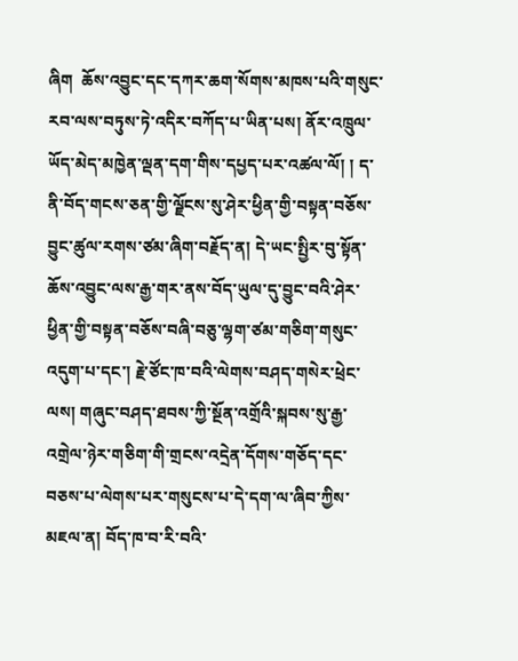ཞིག  ཆོས་འབྱུང་དང་དཀར་ཆག་སོགས་མཁས་པའི་གསུང་རབ་ལས་བཏུས་ཏེ་འདིར་བཀོད་པ་ཡིན་པས། ནོར་འཁྲུལ་ཡོད་མེད་མཁྱེན་ལྡན་དག་གིས་དཔྱད་པར་འཚལ་ལོ། ། ད་ནི་བོད་གངས་ཅན་གྱི་ལྗོངས་སུ་ཤེར་ཕྱིན་གྱི་བསྟན་བཅོས་བྱུང་ཚུལ་རགས་ཙམ་ཞིག་བརྗོད་ན། དེ་ཡང་སྤྱིར་བུ་སྟོན་ཆོས་འབྱུང་ལས་རྒྱ་གར་ནས་བོད་ཡུལ་དུ་བྱུང་བའི་ཤེར་ཕྱིན་གྱི་བསྟན་བཅོས་བཞི་བཅུ་ལྷག་ཙམ་གཅིག་གསུང་འདུག་པ་དང་། རྗེ་ཙོང་ཁ་བའི་ལེགས་བཤད་གསེར་ཕྲེང་ལས། གཞུང་བཤད་ཐབས་ཀྱི་སྔོན་འགྲོའི་སྐབས་སུ་རྒྱ་འགྲེལ་ཉེར་གཅིག་གི་གྲངས་འདྲེན་དོགས་གཅོད་དང་བཅས་པ་ལེགས་པར་གསུངས་པ་དེ་དག་ལ་ཞིབ་ཀྱིས་མཇལ་ན། བོད་ཁ་བ་རི་བའི་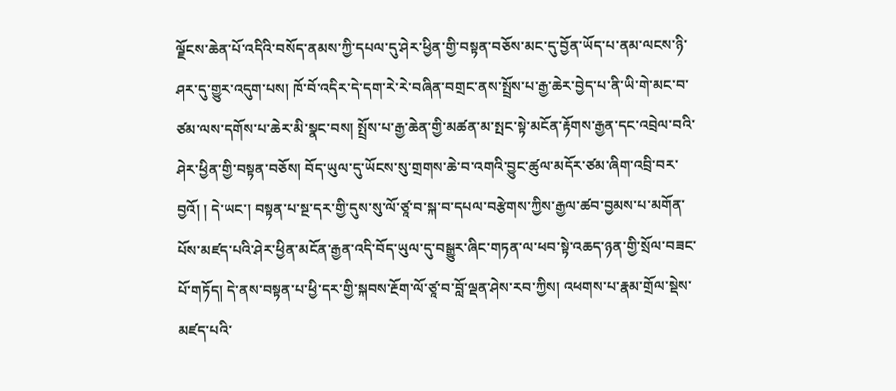ལྗོངས་ཆེན་པོ་འདིའི་བསོད་ནམས་ཀྱི་དཔལ་དུ་ཤེར་ཕྱིན་གྱི་བསྟན་བཅོས་མང་དུ་བྱོན་ཡོད་པ་ནམ་ལངས་ཉི་ཤར་དུ་གྱུར་འདུག་པས། ཁོ་བོ་འདིར་དེ་དག་རེ་རེ་བཞིན་བགྲང་ནས་སྤྲོས་པ་རྒྱ་ཆེར་བྱེད་པ་ནི་ཡི་གེ་མང་བ་ཙམ་ལས་དགོས་པ་ཆེར་མི་སྣང་བས། སྤྲོས་པ་རྒྱ་ཆེན་གྱི་མཚན་མ་སྤང་སྟེ་མངོན་རྟོགས་རྒྱན་དང་འབྲེལ་བའི་ཤེར་ཕྱིན་གྱི་བསྟན་བཅོས། བོད་ཡུལ་དུ་ཡོངས་སུ་གྲགས་ཆེ་བ་འགའི་བྱུང་ཚུལ་མདོར་ཙམ་ཞིག་འབྲི་བར་བྱའོ། ། དེ་ཡང་། བསྟན་པ་སྔ་དར་གྱི་དུས་སུ་ལོ་ཙཱ་བ་སྐ་བ་དཔལ་བརྩེགས་ཀྱིས་རྒྱལ་ཚབ་བྱམས་པ་མགོན་པོས་མཛད་པའི་ཤེར་ཕྱིན་མངོན་རྒྱན་འདི་བོད་ཡུལ་དུ་བསྒྱུར་ཞིང་གཏན་ལ་ཕབ་སྟེ་འཆད་ཉན་གྱི་སྲོལ་བཟང་པོ་གཏོད། དེ་ནས་བསྟན་པ་ཕྱི་དར་གྱི་སྐབས་རྔོག་ལོ་ཙཱ་བ་བློ་ལྡན་ཤེས་རབ་ཀྱིས། འཕགས་པ་རྣམ་གྲོལ་སྡེས་མཛད་པའི་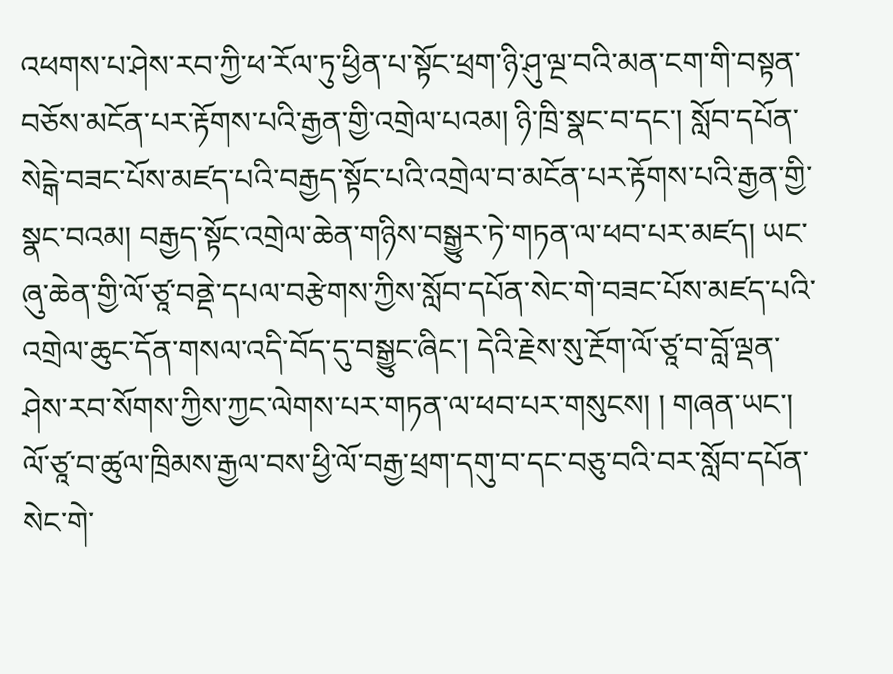འཕགས་པ་ཤེས་རབ་ཀྱི་ཕ་རོལ་ཏུ་ཕྱིན་པ་སྟོང་ཕྲག་ཉི་ཤུ་ལྔ་བའི་མན་ངག་གི་བསྟན་བཅོས་མངོན་པར་རྟོགས་པའི་རྒྱན་གྱི་འགྲེལ་པའམ། ཉི་ཁྲི་སྣང་བ་དང་། སློབ་དཔོན་སེངྒེ་བཟང་པོས་མཛད་པའི་བརྒྱད་སྟོང་པའི་འགྲེལ་བ་མངོན་པར་རྟོགས་པའི་རྒྱན་གྱི་སྣང་བའམ། བརྒྱད་སྟོང་འགྲེལ་ཆེན་གཉིས་བསྒྱུར་ཏེ་གཏན་ལ་ཕབ་པར་མཛད། ཡང་ཞུ་ཆེན་གྱི་ལོ་ཙཱ་བནྡེ་དཔལ་བརྩེགས་ཀྱིས་སློབ་དཔོན་སེང་གེ་བཟང་པོས་མཛད་པའི་འགྲེལ་ཆུང་དོན་གསལ་འདི་བོད་དུ་བསྒྱུང་ཞིང་། དེའི་རྗེས་སུ་རྔོག་ལོ་ཙཱ་བ་བློ་ལྡན་ཤེས་རབ་སོགས་ཀྱིས་ཀྱང་ལེགས་པར་གཏན་ལ་ཕབ་པར་གསུངས། ། གཞན་ཡང་། ལོ་ཙཱ་བ་ཚུལ་ཁྲིམས་རྒྱལ་བས་ཕྱི་ལོ་བརྒྱ་ཕྲག་དགུ་བ་དང་བཅུ་བའི་བར་སློབ་དཔོན་སེང་གེ་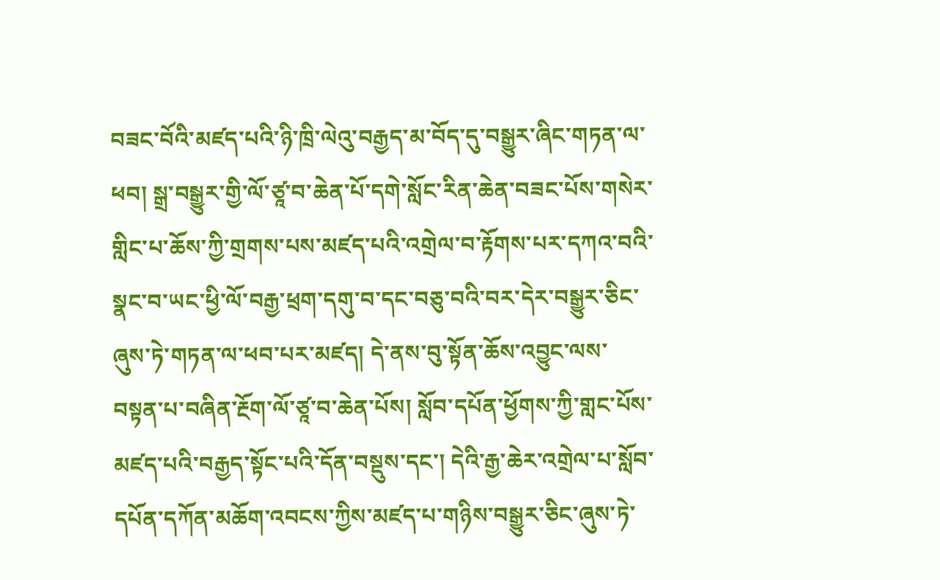བཟང་བོའི་མཛད་པའི་ཉི་ཁྲི་ལེའུ་བརྒྱད་མ་བོད་དུ་བསྒྱུར་ཞིང་གཏན་ལ་ཕབ། སྒྲ་བསྒྱུར་གྱི་ལོ་ཙཱ་བ་ཆེན་པོ་དགེ་སློང་རིན་ཆེན་བཟང་པོས་གསེར་གླིང་པ་ཆོས་ཀྱི་གྲགས་པས་མཛད་པའི་འགྲེལ་བ་རྟོགས་པར་དཀའ་བའི་སྣང་བ་ཡང་ཕྱི་ལོ་བརྒྱ་ཕྲག་དགུ་བ་དང་བཅུ་བའི་བར་དེར་བསྒྱུར་ཅིང་ཞུས་ཏེ་གཏན་ལ་ཕབ་པར་མཛད། དེ་ནས་བུ་སྟོན་ཆོས་འབྱུང་ལས་བསྟན་པ་བཞིན་རྔོག་ལོ་ཙཱ་བ་ཆེན་པོས། སློབ་དཔོན་ཕྱོགས་ཀྱི་གླང་པོས་མཛད་པའི་བརྒྱད་སྟོང་པའི་དོན་བསྡུས་དང་། དེའི་རྒྱ་ཆེར་འགྲེལ་པ་སློབ་དཔོན་དཀོན་མཆོག་འབངས་ཀྱིས་མཛད་པ་གཉིས་བསྒྱུར་ཅིང་ཞུས་ཏེ་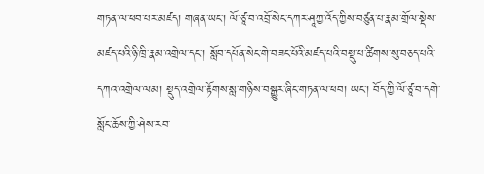གཏན་ལ་ཕབ་པར་མཛད། གཞན་ཡང་། ལོ་ཙཱ་བ་འབྲོ་སེང་དཀར་ཤཱཀྱ་འོད་ཀྱིས་བཙུན་པ་རྣམ་གྲོལ་སྡེས་མཛད་པའི་ཉི་ཁྲི་རྣམ་འགྲེལ་དང་། སློབ་དཔོན་སེང་གེ་བཟང་པོའི་མཛད་པའི་བསྡུ་པ་ཚིགས་སུ་བཅད་པའི་དཀའ་འགྲེལ་ལམ། སྡུད་འགྲེལ་རྟོགས་སླ་གཉིས་བསྒྱུར་ཞིང་གཏན་ལ་ཕབ། ཡང་། བོད་ཀྱི་ལོ་ཙཱ་བ་དགེ་སློང་ཆོས་ཀྱི་ཤེས་རབ་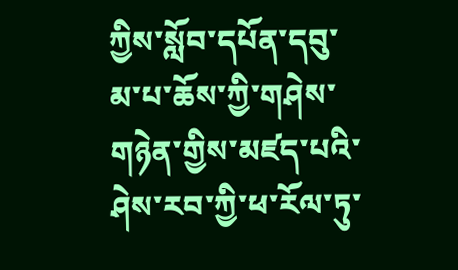ཀྱིས་སློབ་དཔོན་དབུ་མ་པ་ཆོས་ཀྱི་གཤེས་གཉེན་གྱིས་མཛད་པའི་ཤེས་རབ་ཀྱི་ཕ་རོལ་ཏུ་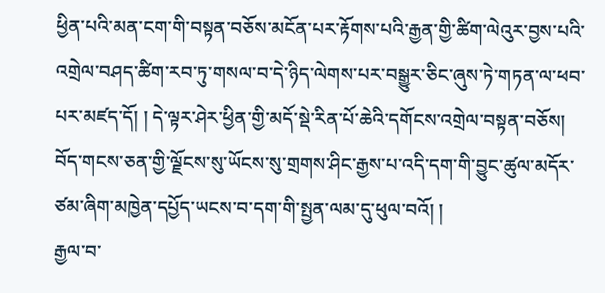ཕྱིན་པའི་མན་ངག་གི་བསྟན་བཅོས་མངོན་པར་རྟོགས་པའི་རྒྱན་གྱི་ཚིག་ལེའུར་བྱས་པའི་འགྲེལ་བཤད་ཚིག་རབ་ཏུ་གསལ་བ་དེ་ཉིད་ལེགས་པར་བསྒྱུར་ཅིང་ཞུས་ཏེ་གཏན་ལ་ཕབ་པར་མཛད་དོ། ། དེ་ལྟར་ཤེར་ཕྱིན་གྱི་མདོ་སྡེ་རིན་པོ་ཆེའི་དགོངས་འགྲེལ་བསྟན་བཅོས། བོད་གངས་ཅན་གྱི་ལྗོངས་སུ་ཡོངས་སུ་གྲགས་ཤིང་རྒྱས་པ་འདི་དག་གི་བྱུང་ཚུལ་མདོར་ཙམ་ཞིག་མཁྱེན་དཔྱོད་ཡངས་བ་དག་གི་སྤྱན་ལམ་དུ་ཕུལ་བའོ། །
རྒྱལ་བ་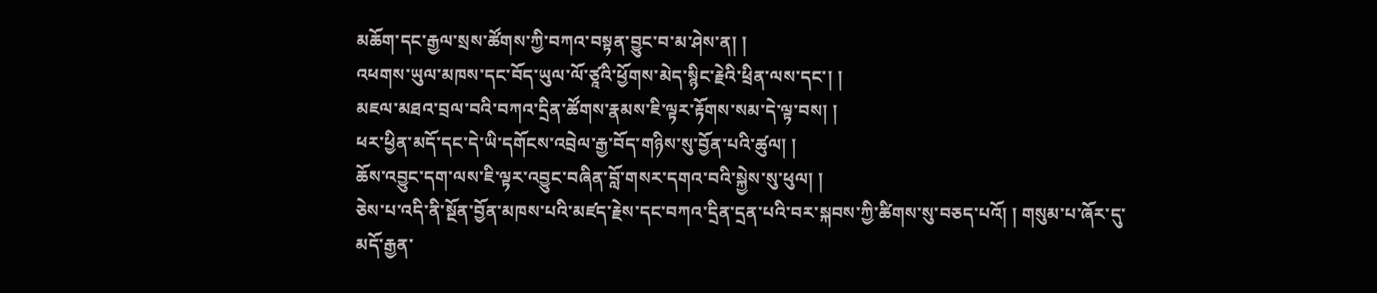མཆོག་དང་རྒྱལ་སྲས་ཚོགས་ཀྱི་བཀའ་བསྟན་བྱུང་བ་མ་ཤེས་ན། །
འཕགས་ཡུལ་མཁས་དང་བོད་ཡུལ་ལོ་ཙཱའི་ཕྱོགས་མེད་སྙིང་རྗེའི་ཕྲིན་ལས་དང་། །
མཇལ་མཐའ་བྲལ་བའི་བཀའ་དྲིན་ཚོགས་རྣམས་ཇི་ལྟར་རྟོགས་སམ་དེ་ལྟ་བས། །
ཕར་ཕྱིན་མདོ་དང་དེ་ཡི་དགོངས་འབྲེལ་རྒྱ་བོད་གཉིས་སུ་བྱོན་པའི་ཚུལ། །
ཆོས་འབྱུང་དག་ལས་ཇི་ལྟར་འབྱུང་བཞིན་བློ་གསར་དགའ་བའི་སྐྱེས་སུ་ཕུལ། །
ཅེས་པ་འདི་ནི་སྔོན་བྱོན་མཁས་པའི་མཛད་རྗེས་དང་བཀའ་དྲིན་དྲན་པའི་བར་སྐབས་ཀྱི་ཚིགས་སུ་བཅད་པའོ། ། གསུམ་པ་ཞོར་དུ་མདོ་རྒྱན་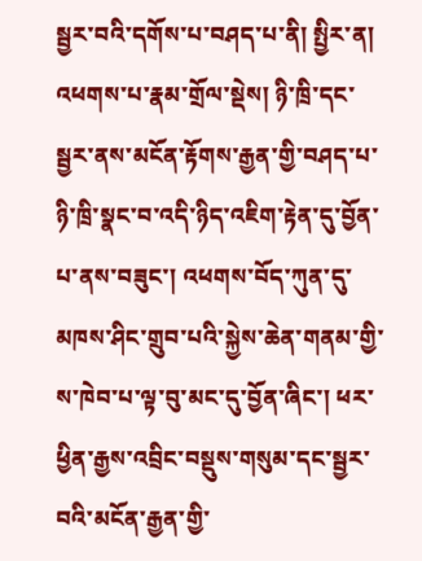སྦྱར་བའི་དགོས་པ་བཤད་པ་ནི། སྤྱིར་ན། འཕགས་པ་རྣམ་གྲོལ་སྡེས། ཉི་ཁྲི་དང་སྦྱར་ནས་མངོན་རྟོགས་རྒྱན་གྱི་བཤད་པ་ཉི་ཁྲི་སྣང་བ་འདི་ཉིད་འཇིག་རྟེན་དུ་བྱོན་པ་ནས་བཟུང་། འཕགས་བོད་ཀུན་དུ་མཁས་ཤིང་གྲུབ་པའི་སྐྱེས་ཆེན་གནམ་གྱི་ས་ཁེབ་པ་ལྟ་བུ་མང་དུ་བྱོན་ཞིང་། ཕར་ཕྱིན་རྒྱས་འབྲིང་བསྡུས་གསུམ་དང་སྦྱར་བའི་མངོན་རྒྱན་གྱི་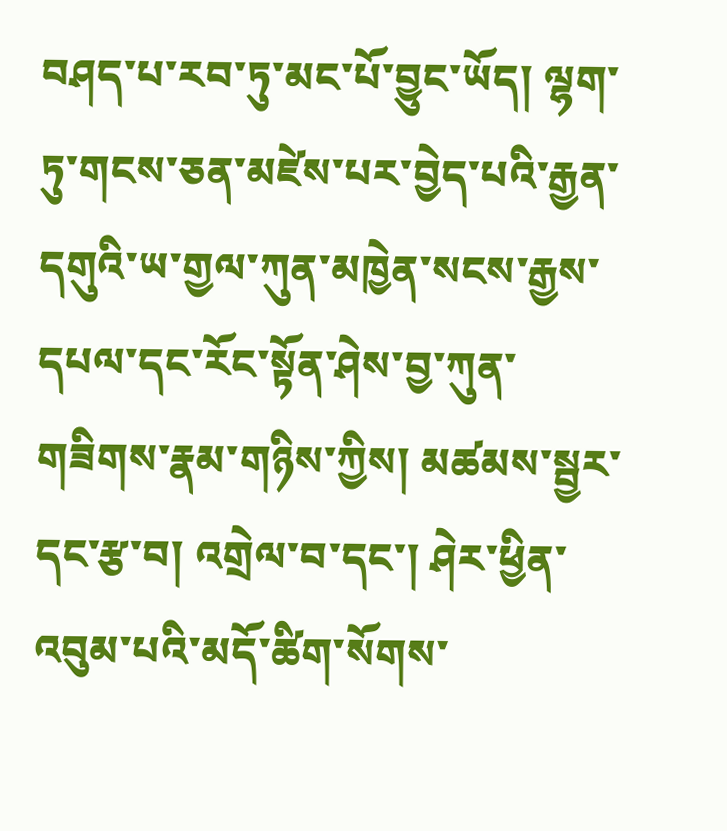བཤད་པ་རབ་ཏུ་མང་པོ་བྱུང་ཡོད། ལྷག་ཏུ་གངས་ཅན་མཛེས་པར་བྱེད་པའི་རྒྱན་དགུའི་ཡ་གྱལ་ཀུན་མཁྱེན་སངས་རྒྱས་དཔལ་དང་རོང་སྟོན་ཤེས་བྱ་ཀུན་གཟིགས་རྣམ་གཉིས་ཀྱིས། མཚམས་སྦྱར་དང་རྩ་བ། འགྲེལ་བ་དང་། ཤེར་ཕྱིན་འབུམ་པའི་མདོ་ཚིག་སོགས་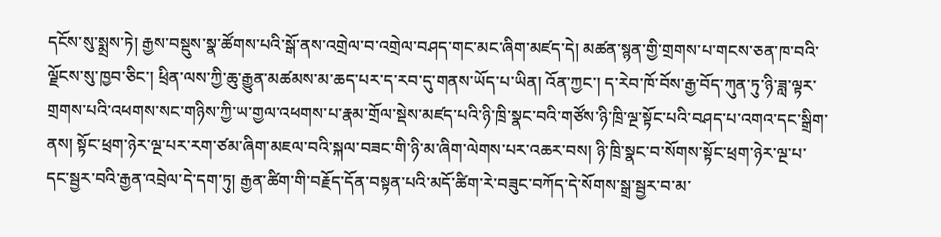དངོས་སུ་སྨྲས་ཏེ། རྒྱས་བསྡུས་སྣ་ཚོགས་པའི་སྒོ་ནས་འགྲེལ་བ་འགྲེལ་བཤད་གང་མང་ཞིག་མཛད་དེ། མཚན་སྙན་གྱི་གྲགས་པ་གངས་ཅན་ཁ་བའི་ལྗོངས་སུ་ཁྱབ་ཅིང་། ཕྲིན་ལས་ཀྱི་ཆུ་རྒྱུན་མཚམས་མ་ཆད་པར་ད་རབ་དུ་གནས་ཡོད་པ་ཡིན། འོན་ཀྱང་། ད་རེབ་ཁོ་བོས་རྒྱ་བོད་ཀུན་ཏུ་ཉི་ཟླ་ལྟར་གྲགས་པའི་འཕགས་སང་གཉིས་ཀྱི་ཡ་གྱལ་འཕགས་པ་རྣམ་གྲོལ་སྡེས་མཛད་པའི་ཉི་ཁྲི་སྣང་བའི་གཙོས་ཉི་ཁྲི་ལྔ་སྟོང་པའི་བཤད་པ་འགའ་དང་སྒྲིག་ནས། སྟོང་ཕྲག་ཉེར་ལྔ་པར་རག་ཙམ་ཞིག་མཇལ་བའི་སྐལ་བཟང་གི་ཉི་མ་ཞིག་ལེགས་པར་འཆར་བས། ཉི་ཁྲི་སྣང་བ་སོགས་སྟོང་ཕྲག་ཉེར་ལྔ་པ་དང་སྦྱར་བའི་རྒྱན་འབྲེལ་དེ་དག་ཏུ། རྒྱན་ཚིག་གི་བརྗོད་དོན་བསྟན་པའི་མདོ་ཚིག་རེ་བཟུང་བཀོད་དེ་སོགས་སྒྲ་སྦྱར་བ་མ་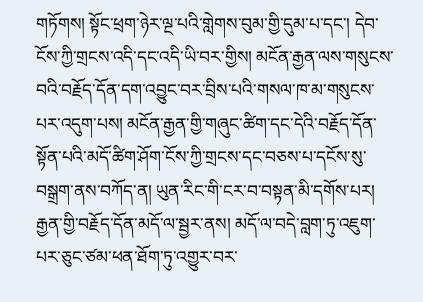གཏོགས། སྟོང་ཕྲག་ཉེར་ལྔ་པའི་གླེགས་བུམ་གྱི་དུམ་པ་དང་། དེབ་ངོས་ཀྱི་གྲངས་འདི་དང་འདི་ཡི་བར་གྱིས། མངོན་རྒྱན་ལས་གསུངས་བའི་བརྗོད་དོན་དག་འབྱུང་བར་བྲིས་པའི་གསལ་ཁ་མ་གསུངས་པར་འདུག་པས། མངོན་རྒྱན་གྱི་གཞུང་ཚིག་དང་དེའི་བརྗོད་དོན་སྟོན་པའི་མདོ་ཚིག་ཤོག་ངོས་ཀྱི་གྲངས་དང་བཅས་པ་དངོས་སུ་བསྒྲག་ནས་བཀོད་ན། ཡུན་རིང་གི་ངར་བ་བསྟན་མི་དགོས་པར། རྒྱན་གྱི་བརྗོད་དོན་མདོ་ལ་སྦྱར་ནས། མདོ་ལ་བདེ་བླག་ཏུ་འཇུག་པར་ཅུང་ཙམ་ཕན་ཐོག་ཏུ་འགྱུར་བར་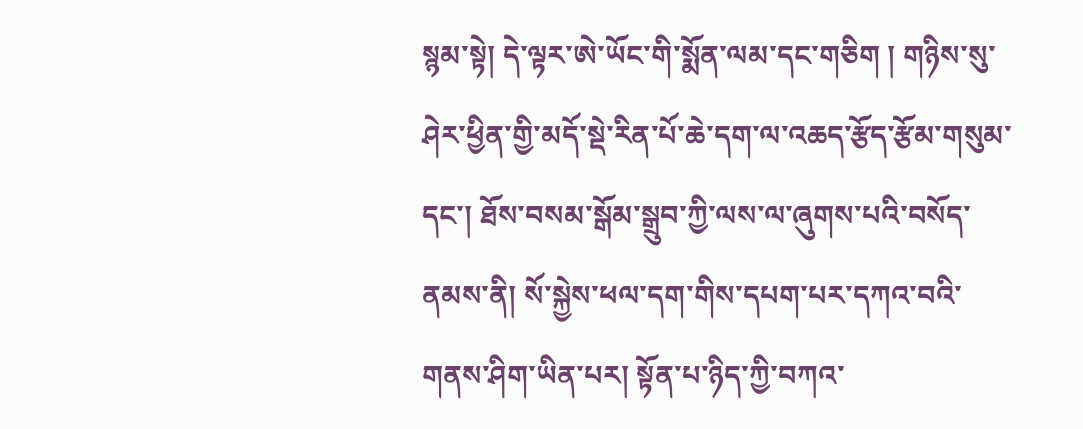སྙམ་སྟེ། དེ་ལྟར་ཨེ་ཡོང་གི་སྨོན་ལམ་དང་གཅིག ། གཉིས་སུ་ཤེར་ཕྱིན་གྱི་མདོ་སྡེ་རིན་པོ་ཆེ་དག་ལ་འཆད་རྩོད་རྩོམ་གསུམ་དང་། ཐོས་བསམ་སྒོམ་སྒྲུབ་ཀྱི་ལས་ལ་ཞུགས་པའི་བསོད་ནམས་ནི། སོ་སྐྱེས་ཕལ་དག་གིས་དཔག་པར་དཀའ་བའི་གནས་ཤིག་ཡིན་པར། སྟོན་པ་ཉིད་ཀྱི་བཀའ་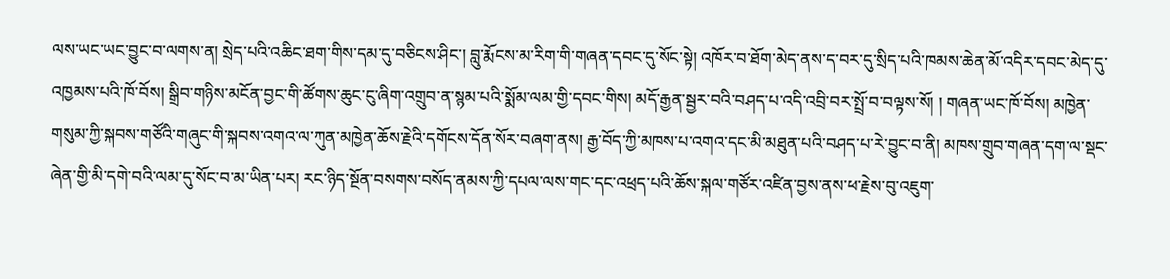ལས་ཡང་ཡང་བྱུང་བ་ལགས་ན། སྲེད་པའི་འཆིང་ཐག་གིས་དམ་དུ་བཅིངས་ཤིང་། བླུ་རྨོངས་མ་རིག་གི་གཞན་དབང་དུ་སོང་སྟེ། འཁོར་བ་ཐོག་མེད་ནས་ད་བར་དུ་སྲིད་པའི་ཁམས་ཆེན་མོ་འདིར་དབང་མེད་དུ་འཁྱམས་པའི་ཁོ་བོས། སྒྲིབ་གཉིས་མངོན་བྱང་གི་ཚོགས་ཆུང་ངུ་ཞིག་འགྲུབ་ན་སྙམ་པའི་སྨོམ་ལམ་གྱི་དབང་གིས། མདོ་རྒྱན་སྦྱར་བའི་བཤད་པ་འདི་འབྲི་བར་སྤྲོ་བ་བལྟས་སོ། ། གཞན་ཡང་ཁོ་བོས། མཁྱེན་གསུམ་ཀྱི་སྐབས་གཙོའི་གཞུང་གི་སྐབས་འགའ་ལ་ཀུན་མཁྱེན་ཆོས་རྗེའི་དགོངས་དོན་སོར་བཞག་ནས། རྒྱ་བོད་ཀྱི་མཁས་པ་འགའ་དང་མི་མཐུན་པའི་བཤད་པ་རེ་བྱུང་བ་ནི། མཁས་གྲུབ་གཞན་དག་ལ་སྡང་ཞེན་གྱི་མི་དགེ་བའི་ལམ་དུ་སོང་བ་མ་ཡིན་པར། རང་ཉིད་སྔོན་བསགས་བསོད་ནམས་ཀྱི་དཔལ་ལས་གང་དང་འཕྲད་པའི་ཆོས་སྐལ་གཙོར་འཛིན་བྱས་ནས་ཕ་རྗེས་བུ་འཇུག་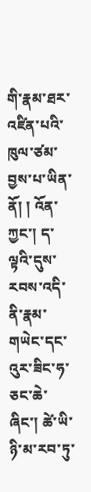གི་རྣམ་ཐར་འཛིན་པའི་ཁུལ་ཙམ་བྱས་པ་ཡིན་ནོ། ། འོན་ཀྱང་། ད་ལྟའི་དུས་རབས་འདི་ནི་རྣམ་གཡེང་དང་འུར་ཟིང་ཧ་ཅང་ཆེ་ཞིང་། ཚེ་ཡི་ཉི་མ་རབ་ཏུ་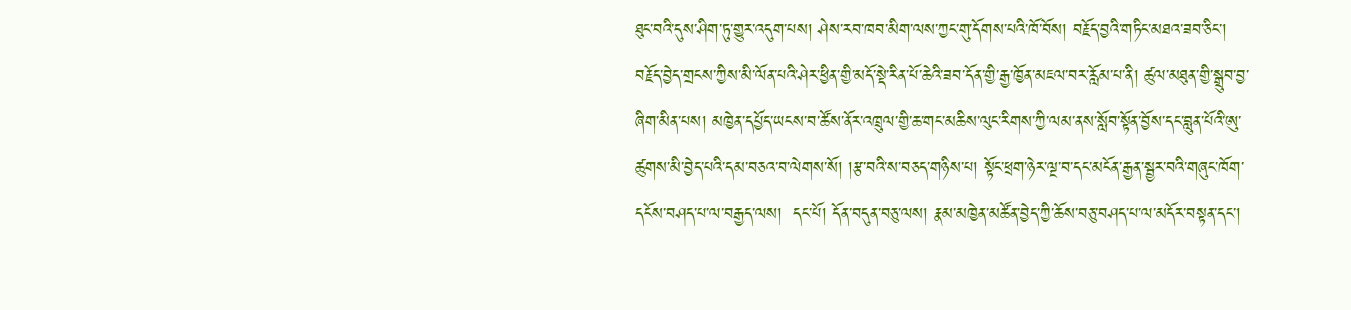ཐུང་བའི་དུས་ཤིག་ཏུ་གྱུར་འདུག་པས། ཤེས་རབ་ཁབ་མིག་ལས་ཀྱང་གུ་དོགས་པའི་ཁོ་བོས། བརྗོད་བྱའི་གཏིང་མཐའ་ཟབ་ཅིང་། བརྗོད་བྱེད་གྲངས་ཀྱིས་མི་ལོན་པའི་ཤེར་ཕྱིན་གྱི་མདོ་སྡེ་རིན་པོ་ཆེའི་ཟབ་དོན་གྱི་རྒྱ་ཁྱོན་མཇལ་བར་རློམ་པ་ནི། ཚུལ་མཐུན་གྱི་སྒྲུབ་བྱ་ཞིག་མིན་པས། མཁྱེན་དཔྱོད་ཡངས་བ་ཚོས་ནོར་འཁྲུལ་གྱི་ཆ་གང་མཆིས་ལུང་རིགས་ཀྱི་ལམ་ནས་སློབ་སྟོན་བྱོས་དང་བླུན་པོའི་ཨུ་ཚུགས་མི་བྱེད་པའི་དམ་བཅའ་བ་ལེགས་སོ། །རྩ་བའི་ས་བཅད་གཉིས་པ། སྟོང་ཕྲག་ཉེར་ལྔ་བ་དང་མངོན་རྒྱན་སྦྱར་བའི་གཞུང་ཁོག་དངོས་བཤད་པ་ལ་བརྒྱད་ལས།  དང་པོ། དོན་བདུན་བཅུ་ལས། རྣམ་མཁྱེན་མཚོན་བྱེད་ཀྱི་ཆོས་བཅུ་བཤད་པ་ལ་མདོར་བསྟན་དང་།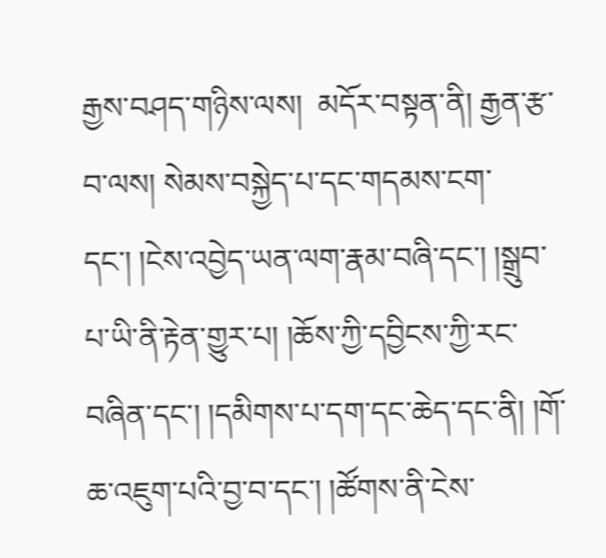རྒྱས་བཤད་གཉིས་ལས།  མདོར་བསྟན་ནི། རྒྱན་རྩ་བ་ལས། སེམས་བསྐྱེད་པ་དང་གདམས་ངག་དང་། །ངེས་འབྱེད་ཡན་ལག་རྣམ་བཞི་དང་། །སྒྲུབ་པ་ཡི་ནི་རྟེན་གྱུར་པ། །ཆོས་ཀྱི་དབྱིངས་ཀྱི་རང་བཞིན་དང་། །དམིགས་པ་དག་དང་ཆེད་དང་ནི། །གོ་ཆ་འཇུག་པའི་བྱ་བ་དང་། །ཚོགས་ནི་ངེས་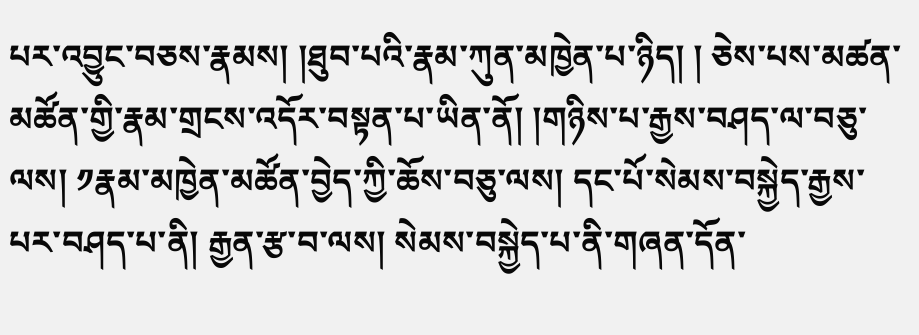པར་འབྱུང་བཅས་རྣམས། །ཐུབ་པའི་རྣམ་ཀུན་མཁྱེན་པ་ཉིད། ། ཅེས་པས་མཚན་མཚོན་གྱི་རྣམ་གྲངས་འདོར་བསྟན་པ་ཡིན་ནོ། །གཉིས་པ་རྒྱས་བཤད་ལ་བཅུ་ལས། ༡རྣམ་མཁྱེན་མཚོན་བྱེད་ཀྱི་ཆོས་བཅུ་ལས། དང་པོ་སེམས་བསྐྱེད་རྒྱས་པར་བཤད་པ་ནི། རྒྱན་རྩ་བ་ལས། སེམས་བསྐྱེད་པ་ནི་གཞན་དོན་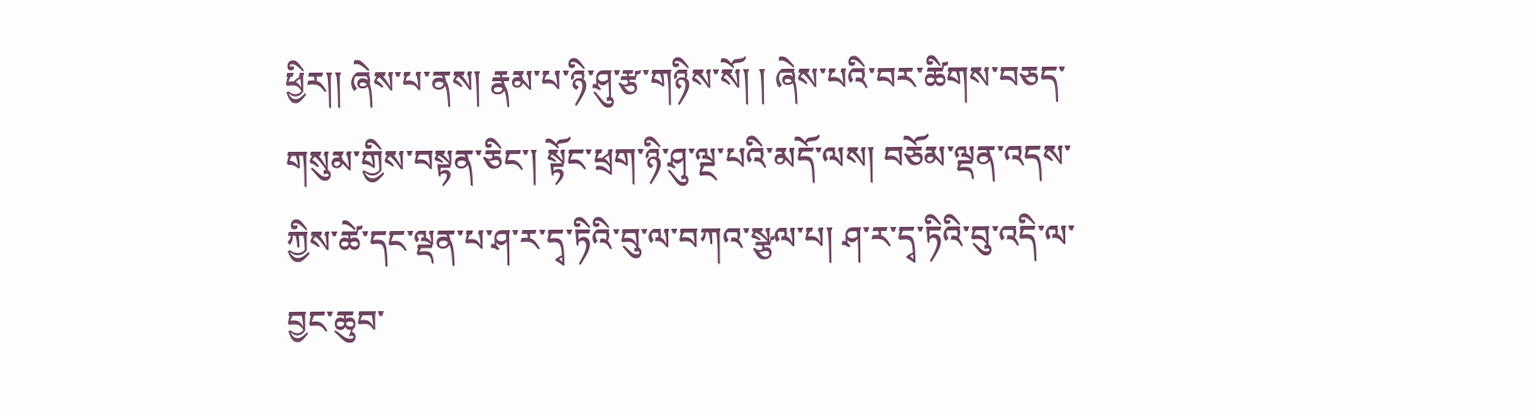ཕྱིར།། ཞེས་པ་ནས། རྣམ་པ་ཉི་ཤུ་རྩ་གཉིས་སོ། ། ཞེས་པའི་བར་ཚིགས་བཅད་གསུམ་གྱིས་བསྟན་ཅིང་། སྟོང་ཕྲག་ཉི་ཤུ་ལྔ་པའི་མདོ་ལས། བཅོམ་ལྡན་འདས་ཀྱིས་ཚེ་དང་ལྡན་པ་ཤ་ར་དྭ་ཏིའི་བུ་ལ་བཀའ་སྩལ་པ། ཤ་ར་དྭ་ཏིའི་བུ་འདི་ལ་བྱང་ཆུབ་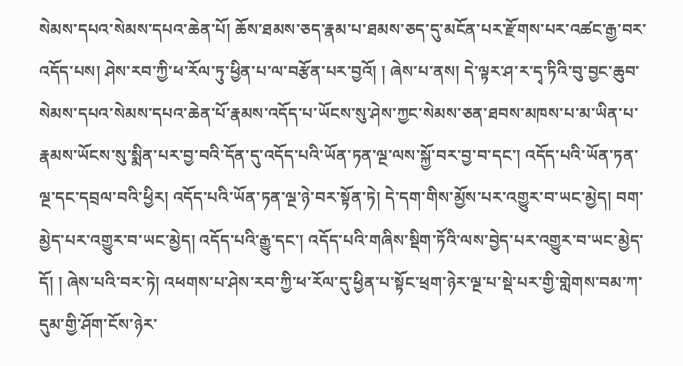སེམས་དཔའ་སེམས་དཔའ་ཆེན་པོ། ཆོས་ཐམས་ཅད་རྣམ་པ་ཐམས་ཅད་དུ་མངོན་པར་རྫོགས་པར་འཚང་རྒྱ་བར་འདོད་པས། ཤེས་རབ་ཀྱི་ཕ་རོལ་ཏུ་ཕྱིན་པ་ལ་བརྩོན་པར་བྱའོ། ། ཞེས་པ་ནས། དེ་ལྟར་ཤ་ར་དྭ་ཏིའི་བུ་བྱང་ཆུབ་སེམས་དཔའ་སེམས་དཔའ་ཆེན་པོ་རྣམས་འདོད་པ་ཡོངས་སུ་ཤེས་ཀྱང་སེམས་ཅན་ཐབས་མཁས་པ་མ་ཡིན་པ་རྣམས་ཡོངས་སུ་སྨིན་པར་བྱ་བའི་དོན་དུ་འདོད་པའི་ཡོན་ཏན་ལྔ་ལས་སྐྱོ་བར་བྱ་བ་དང་། འདོད་པའི་ཡོན་ཏན་ལྔ་དང་དབྲལ་བའི་ཕྱིར། འདོད་པའི་ཡོན་ཏན་ལྔ་ཉེ་བར་སྟོན་ཏེ། དེ་དག་གིས་མྱོས་པར་འགྱུར་བ་ཡང་མྱེད། བག་མྱེད་པར་འགྱུར་བ་ཡང་མྱེད། འདོད་པའི་རྒྱུ་དང་། འདོད་པའི་གཞིས་སྡིག་ཏོའི་ལས་བྱེད་པར་འགྱུར་བ་ཡང་མྱེད་དོ། ། ཞེས་པའི་བར་ཏེ། འཕགས་པ་ཤེས་རབ་ཀྱི་ཕ་རོལ་དུ་ཕྱིན་པ་སྟོང་ཕྲག་ཉེར་ལྔ་པ་སྡེ་པར་གྱི་གླེགས་བམ་ཀ་དུམ་གྱི་ཤོག་ངོས་ཉེར་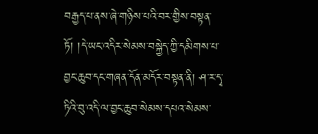བརྒྱད་པ་ནས་ཞེ་གཉིས་པའི་བར་གྱིས་བསྟན་ཏོ། །དེ་ཡང་འདིར་སེམས་བསྐྱེད་ཀྱི་དམིགས་པ་བྱང་ཆུབ་དང་གཞན་དོན་མདོར་བསྟན་ནི། ཤ་ར་དྭ་ཏིའི་བུ་འདི་ལ་བྱང་ཆུབ་སེམས་དཔའ་སེམས་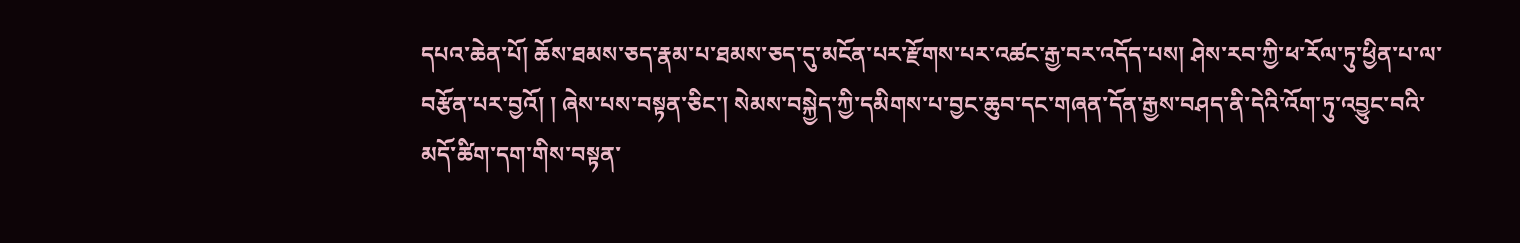དཔའ་ཆེན་པོ། ཆོས་ཐམས་ཅད་རྣམ་པ་ཐམས་ཅད་དུ་མངོན་པར་རྫོགས་པར་འཚང་རྒྱ་བར་འདོད་པས། ཤེས་རབ་ཀྱི་ཕ་རོལ་ཏུ་ཕྱིན་པ་ལ་བརྩོན་པར་བྱའོ། ། ཞེས་པས་བསྟན་ཅིང་། སེམས་བསྐྱེད་ཀྱི་དམིགས་པ་བྱང་ཆུབ་དང་གཞན་དོན་རྒྱས་བཤད་ནི་དེའི་འོག་ཏུ་འབྱུང་བའི་མདོ་ཚིག་དག་གིས་བསྟན་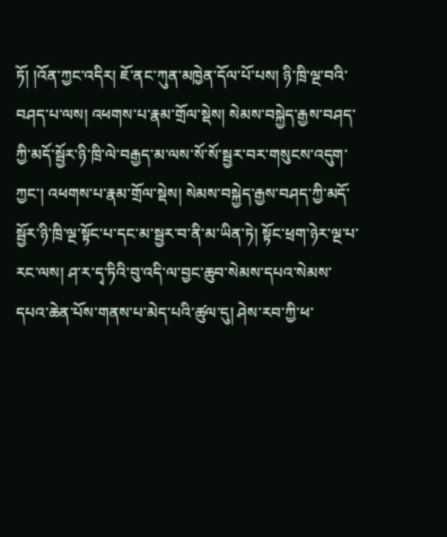ཏོ། །འོན་ཀྱང་འདིར། ཇོ་ནང་ཀུན་མཁྱེན་དོལ་པོ་པས། ཉི་ཁྲི་ལྔ་བའི་བཤད་པ་ལས། འཕགས་པ་རྣམ་གྲོལ་སྡེས། སེམས་བསྐྱེད་རྒྱས་བཤད་ཀྱི་མདོ་སྦྱོར་ཉི་ཁྲི་ལེ་བརྒྱད་མ་ལས་སོ་སོ་སྦྱར་བར་གསུངས་འདུག་ཀྱང་། འཕགས་པ་རྣམ་གྲོལ་སྡེས། སེམས་བསྐྱེད་རྒྱས་བཤད་ཀྱི་མདོ་སྦྱོར་ཉི་ཁྲི་ལྔ་སྟོང་པ་དང་མ་སྦྱར་བ་ནི་མ་ཡིན་ཏེ། སྟོང་ཕྲག་ཉེར་ལྔ་པ་རང་ལས། ཤ་ར་དྭ་ཏིའི་བུ་འདི་ལ་བྱང་ཆུབ་སེམས་དཔའ་སེམས་དཔའ་ཆེན་པོས་གནས་པ་མེད་པའི་ཚུལ་དུ། ཤེས་རབ་ཀྱི་ཕ་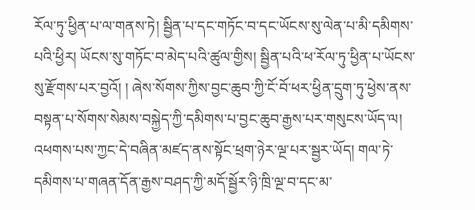རོལ་ཏུ་ཕྱིན་པ་ལ་གནས་ཏེ། སྦྱིན་པ་དང་གཏོང་བ་དང་ཡོངས་སུ་ལེན་པ་མི་དམིགས་པའི་ཕྱིར། ཡོངས་སུ་གཏོང་བ་མེད་པའི་ཚུལ་གྱིས། སྦྱིན་པའི་ཕ་རོལ་ཏུ་ཕྱིན་པ་ཡོངས་སུ་རྫོགས་པར་བྱའོ། ། ཞེས་སོགས་ཀྱིས་བྱང་ཆུབ་ཀྱི་ངོ་བོ་ཕར་ཕྱིན་དྲུག་ཏུ་ཕྱེས་ནས་བསྟན་པ་སོགས་སེམས་བསྐྱེད་ཀྱི་དམིགས་པ་བྱང་ཆུབ་རྒྱས་པར་གསུངས་ཡོད་ལ། འཕགས་པས་ཀྱང་དེ་བཞིན་མཛད་ནས་སྟོང་ཕྲག་ཉེར་ལྔ་པར་སྦྱར་ཡོད། གལ་ཏེ་དམིགས་པ་གཞན་དོན་རྒྱས་བཤད་ཀྱི་མདོ་སྦྱོར་ཉི་ཁྲི་ལྔ་བ་དང་མ་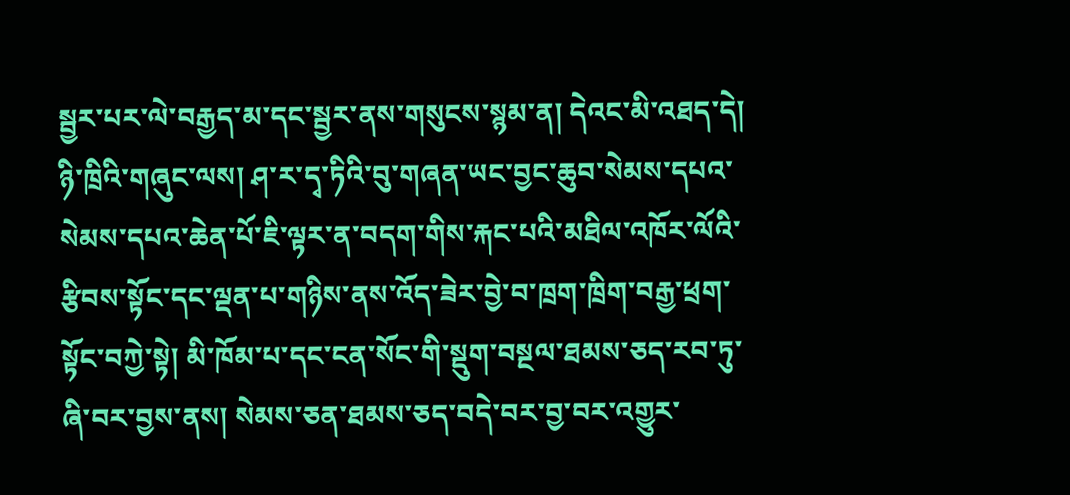སྦྱར་པར་ལེ་བརྒྱད་མ་དང་སྦྱར་ནས་གསུངས་སྙམ་ན། དེའང་མི་འཐད་དེ། ཉི་ཁྲིའི་གཞུང་ལས། ཤ་ར་དྭ་ཏིའི་བུ་གཞན་ཡང་བྱང་ཆུབ་སེམས་དཔའ་སེམས་དཔའ་ཆེན་པོ་ཇི་ལྟར་ན་བདག་གིས་རྐང་པའི་མཐིལ་འཁོར་ལོའི་རྩིབས་སྟོང་དང་ལྡན་པ་གཉིས་ནས་འོད་ཟེར་བྱེ་བ་ཁྲག་ཁྲིག་བརྒྱ་ཕྲག་སྟོང་བཀྱེ་སྟེ། མི་ཁོམ་པ་དང་ངན་སོང་གི་སྡུག་བསྔལ་ཐམས་ཅད་རབ་ཏུ་ཞི་བར་བྱས་ནས། སེམས་ཅན་ཐམས་ཅད་བདེ་བར་བྱ་བར་འགྱུར་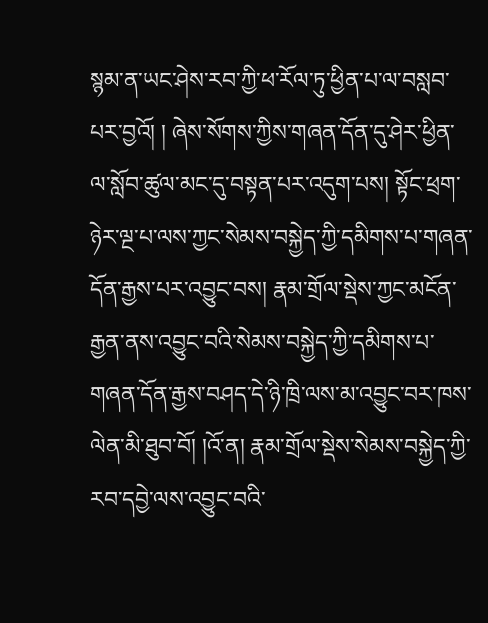སྙམ་ན་ཡང་ཤེས་རབ་ཀྱི་ཕ་རོལ་ཏུ་ཕྱིན་པ་ལ་བསླབ་པར་བྱའོ། ། ཞེས་སོགས་ཀྱིས་གཞན་དོན་དུ་ཤེར་ཕྱིན་ལ་སློབ་ཚུལ་མང་དུ་བསྟན་པར་འདུག་པས། སྟོང་ཕྲག་ཉེར་ལྔ་པ་ལས་ཀྱང་སེམས་བསྐྱེད་ཀྱི་དམིགས་པ་གཞན་དོན་རྒྱས་པར་འབྱུང་བས། རྣམ་གྲོལ་སྡེས་ཀྱང་མངོན་རྒྱན་ནས་འབྱུང་བའི་སེམས་བསྐྱེད་ཀྱི་དམིགས་པ་གཞན་དོན་རྒྱས་བཤད་དེ་ཉི་ཁྲི་ལས་མ་འབྱུང་བར་ཁས་ལེན་མི་ཐུབ་བོ། །འོ་ན། རྣམ་གྲོལ་སྡེས་སེམས་བསྐྱེད་ཀྱི་རབ་དབྱེ་ལས་འབྱུང་བའི་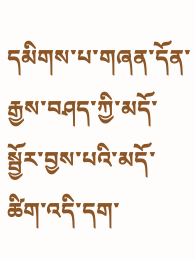དམིགས་པ་གཞན་དོན་རྒྱས་བཤད་ཀྱི་མདོ་སྦྱོར་བྱས་པའི་མདོ་ཚིག་འདི་དག་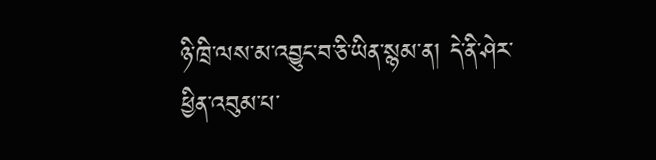ཉི་ཁྲི་ལས་མ་འབྱུང་བ་ཅི་ཡིན་སྙམ་ན། དེ་ནི་ཤེར་ཕྱིན་འབུམ་པ་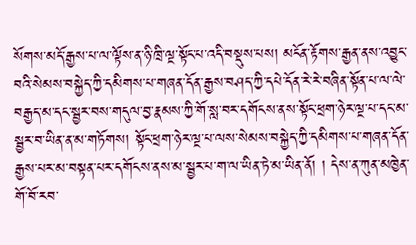སོགས་མདོ་རྒྱས་པ་ལ་ལྟོས་ན་ཉི་ཁྲི་ལྔ་སྟོང་པ་འདི་བསྡུས་པས། མངོན་རྟོགས་རྒྱན་ནས་འབྱུང་བའི་སེམས་བསྐྱེད་ཀྱི་དམིགས་པ་གཞན་དོན་རྒྱས་བཤད་ཀྱི་དཔེ་དོན་རེ་རེ་བཞིན་སྟོན་པ་ལ་ལེ་བརྒྱད་མ་དང་སྦྱར་བས་གདུལ་བྱ་རྣམས་ཀྱི་གོ་སླ་བར་དགོངས་ནས་སྟོང་ཕྲག་ཉེར་ལྔ་པ་དང་མ་སྦྱར་བ་ཡིན་ན་མ་གཏོགས། སྟོང་ཕྲག་ཉེར་ལྔ་པ་ལས་སེམས་བསྐྱེད་ཀྱི་དམིགས་པ་གཞན་དོན་རྒྱས་པར་མ་བསྟན་པར་དགོངས་ནས་མ་སྦྱར་པ་ག་ལ་ཡིན་ཏེ་མ་ཡིན་ནོ། ། དེས་ན་ཀུན་མཁྱེན་གོ་བོ་རབ་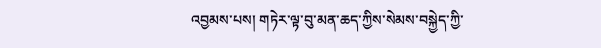འབྱམས་པས། གཏེར་ལྟ་བུ་མན་ཆད་ཀྱིས་སེམས་བསྐྱེད་ཀྱི་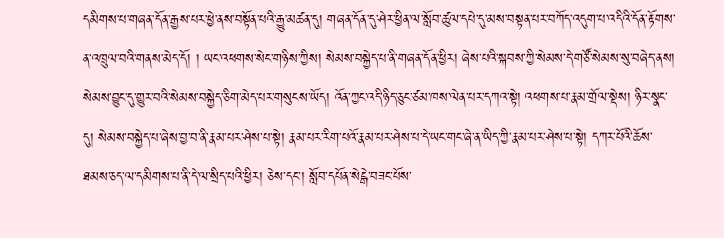དམིགས་པ་གཞན་དོན་རྒྱས་པར་ཕྱེ་ནས་བསྟོན་པའི་རྒྱུ་མཚན་དུ། གཞན་དོན་དུ་ཤེར་ཕྱིན་ལ་སློབ་ཚུལ་དཔེ་དུ་མས་བསྟན་པར་བཀོད་འདུག་པ་འདིའི་དོན་རྟོགས་ན་འཁྲུལ་བའི་གནས་མེད་དོ། ། ཡང་འཕགས་སེང་གཉིས་ཀྱིས། སེམས་བསྐྱེད་པ་ནི་གཞན་དོན་ཕྱིར། ཞེས་པའི་སྐབས་ཀྱི་སེམས་དེ་གཙོ་སེམས་སུ་བཞེད་ནས། སེམས་བྱུང་དུ་གྱུར་བའི་སེམས་བསྐྱེད་ཅིག་མེད་པར་གསུངས་ཡོད། འོན་ཀྱང་འདི་ཉིད་ཅུང་ཙམ་ཁས་ལེན་པར་དཀའ་སྟེ། འཕགས་པ་རྣམ་གྲོལ་སྡེས། ཉིར་སྣང་དུ། སེམས་བསྐྱེད་པ་ཞེས་བྱ་བ་ནི་རྣམ་པར་ཤེས་པ་སྟེ། རྣམ་པར་རིག་པའོ་རྣམ་པར་ཤེས་པ་དེ་ཡང་གང་ཞེ་ན་ཡིད་ཀྱི་རྣམ་པར་ཤེས་པ་སྟེ། དཀར་པོའི་ཆོས་ཐམས་ཅད་ལ་དམིགས་པ་ནི་དེ་ལ་སྲིད་པའི་ཕྱིར། ཅེས་དང་། སློབ་དཔོན་སེངྒེ་བཟང་པོས་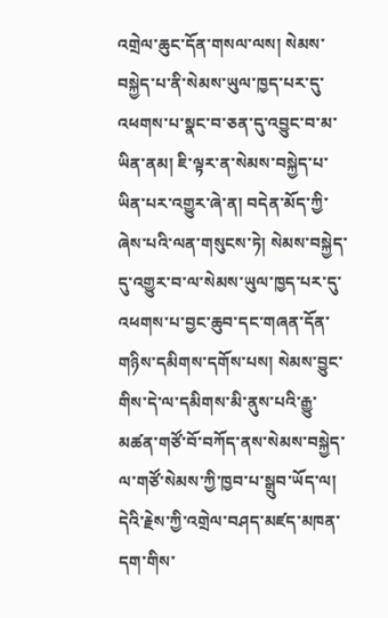འགྲེལ་ཆུང་དོན་གསལ་ལས། སེམས་བསྐྱེད་པ་ནི་སེམས་ཡུལ་ཁྱད་པར་དུ་འཕགས་པ་སྣང་བ་ཅན་དུ་འབྱུང་བ་མ་ཡིན་ནམ། ཇི་ལྟར་ན་སེམས་བསྐྱེད་པ་ཡིན་པར་འགྱུར་ཞེ་ན། བདེན་མོད་ཀྱི་ཞེས་པའི་ལན་གསུངས་ཏེ། སེམས་བསྐྱེད་དུ་འགྱུར་བ་ལ་སེམས་ཡུལ་ཁྱད་པར་དུ་འཕགས་པ་བྱང་ཆུབ་དང་གཞན་དོན་གཉིས་དམིགས་དགོས་པས། སེམས་བྱུང་གིས་དེ་ལ་དམིགས་མི་ནུས་པའི་རྒྱུ་མཚན་གཙོ་བོ་བཀོད་ནས་སེམས་བསྐྱེད་ལ་གཙོ་སེམས་ཀྱི་ཁྱབ་པ་སྒྲུབ་ཡོད་ལ། དེའི་རྗེས་ཀྱི་འགྲེལ་བཤད་མཛད་མཁན་དག་གིས་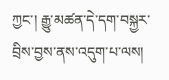ཀྱང་། རྒྱུ་མཚན་དེ་དག་བསྐྱར་བྲིས་བྱས་ནས་འདུག་པ་ལས།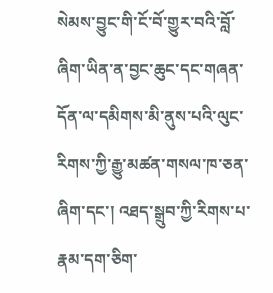སེམས་བྱུང་གི་ངོ་བོ་གྱུར་བའི་བློ་ཞིག་ཡིན་ན་བྱང་ཆུང་དང་གཞན་དོན་ལ་དམིགས་མི་ནུས་པའི་ལུང་རིགས་ཀྱི་རྒྱུ་མཚན་གསལ་ཁ་ཅན་ཞིག་དང་། འཐད་སྒྲུབ་ཀྱི་རིགས་པ་རྣམ་དག་ཅིག་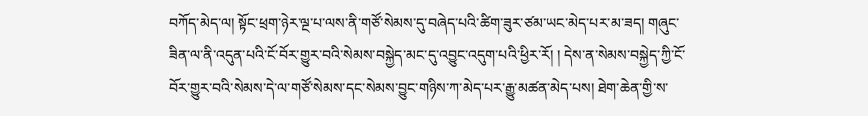བཀོད་མེད་ལ། སྟོང་ཕྲག་ཉེར་ལྔ་པ་ལས་ནི་གཙོ་སེམས་དུ་བཞེད་པའི་ཚིག་ཟུར་ཙམ་ཡང་མེད་པར་མ་ཟད། གཞུང་ཟིན་ལ་ནི་འདུན་པའི་ངོ་བོར་གྱུར་བའི་སེམས་བསྐྱེད་མང་དུ་འབྱུང་འདུག་པའི་ཕྱིར་རོ། ། དེས་ན་སེམས་བསྐྱེད་ཀྱི་ངོ་བོར་གྱུར་བའི་སེམས་དེ་ལ་གཙོ་སེམས་དང་སེམས་བྱུང་གཉིས་ཀ་མེད་པར་རྒྱུ་མཚན་མེད་པས། ཐེག་ཆེན་གྱི་ས་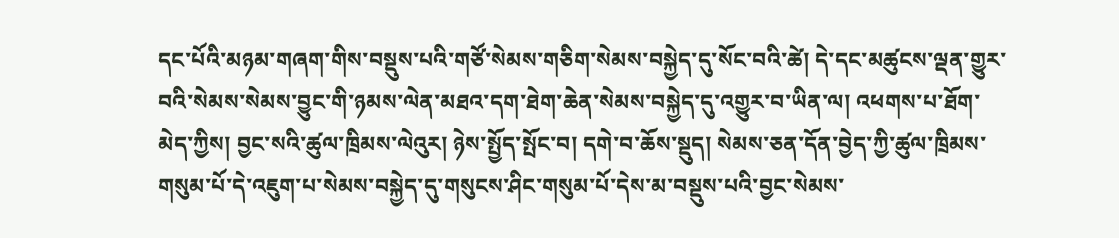དང་པོའི་མཉམ་གཞག་གིས་བསྡུས་པའི་གཙོ་སེམས་གཅིག་སེམས་བསྐྱེད་དུ་སོང་བའི་ཚེ། དེ་དང་མཚུངས་ལྡན་གྱུར་བའི་སེམས་སེམས་བྱུང་གི་ཉམས་ལེན་མཐའ་དག་ཐེག་ཆེན་སེམས་བསྐྱེད་དུ་འགྱུར་བ་ཡིན་ལ། འཕགས་པ་ཐོག་མེད་ཀྱིས། བྱང་སའི་ཚུལ་ཁྲིམས་ལེའུར། ཉེས་སྤྱོད་སྤོང་བ། དགེ་བ་ཆོས་སྡུད། སེམས་ཅན་དོན་བྱེད་ཀྱི་ཚུལ་ཁྲིམས་གསུམ་པོ་དེ་འཇུག་པ་སེམས་བསྐྱེད་དུ་གསུངས་ཤིང་གསུམ་པོ་དེས་མ་བསྡུས་པའི་བྱང་སེམས་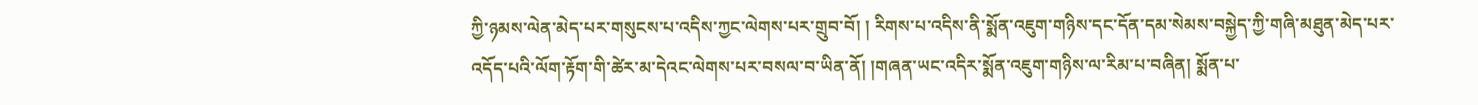ཀྱི་ཉམས་ལེན་མེད་པར་གསུངས་པ་འདིས་ཀྱང་ལེགས་པར་གྲུབ་བོ། ། རིགས་པ་འདིས་ནི་སྨོན་འཇུག་གཉིས་དང་དོན་དམ་སེམས་བསྐྱེད་ཀྱི་གཞི་མཐུན་མེད་པར་འདོད་པའི་ལོག་རྟོག་གི་ཚེར་མ་དེའང་ལེགས་པར་བསལ་བ་ཡིན་ནོ། །གཞན་ཡང་འདིར་སྨོན་འཇུག་གཉིས་ལ་རིམ་པ་བཞིན། སྨོན་པ་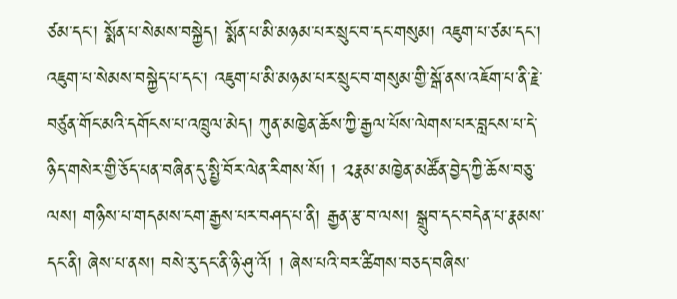ཙམ་དང་། སྨོན་པ་སེམས་བསྐྱེད། སྨོན་པ་མི་མཉམ་པར་སྲུང་བ་དང་གསུམ། འཇུག་པ་ཙམ་དང་། འཇུག་པ་སེམས་བསྐྱེད་པ་དང་། འཇུག་པ་མི་མཉམ་པར་སྲུང་བ་གསུམ་གྱི་སྒོ་ནས་འཇོག་པ་ནི་རྗེ་བཙུན་གོང་མའི་དགོངས་པ་འཁྲུལ་མེད། ཀུན་མཁྱེན་ཆོས་ཀྱི་རྒྱལ་པོས་ལེགས་པར་བླངས་པ་དེ་ཉིད་གསེར་གྱི་ཅོད་པན་བཞིན་དུ་སྤྱི་བོར་ལེན་རིགས་སོ། ། ༢རྣམ་མཁྱེན་མཚོན་བྱེད་ཀྱི་ཆོས་བཅུ་ལས། གཉིས་པ་གདམས་ངག་རྒྱས་པར་བཤད་པ་ནི། རྒྱན་རྩ་བ་ལས། སྒྲུབ་དང་བདེན་པ་རྣམས་དང་ནི། ཞེས་པ་ནས། བསེ་རུ་དང་ནི་ཉི་ཤུ་འོ། ། ཞེས་པའི་བར་ཚིགས་བཅད་བཞིས་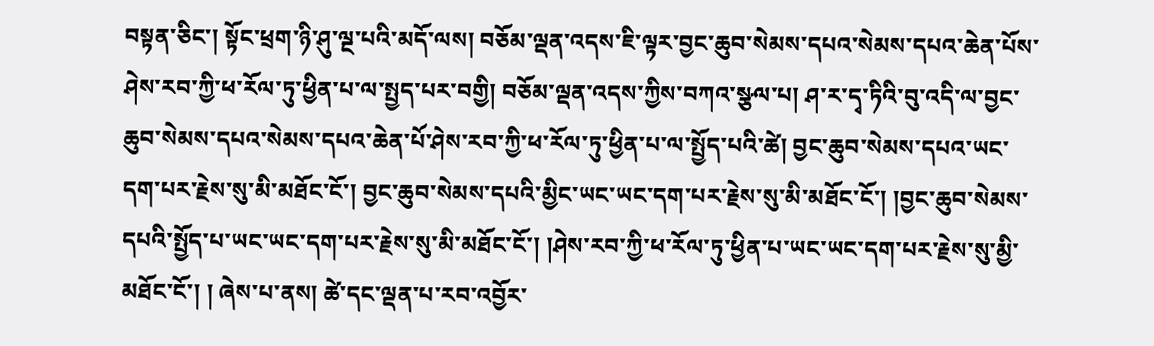བསྟན་ཅིང་། སྟོང་ཕྲག་ཉི་ཤུ་ལྔ་པའི་མདོ་ལས། བཅོམ་ལྡན་འདས་ཇི་ལྟར་བྱང་ཆུབ་སེམས་དཔའ་སེམས་དཔའ་ཆེན་པོས་ཤེས་རབ་ཀྱི་ཕ་རོལ་ཏུ་ཕྱིན་པ་ལ་སྤྱད་པར་བགྱི། བཅོམ་ལྡན་འདས་ཀྱིས་བཀའ་སྩལ་པ། ཤ་ར་དྭ་ཏིའི་བུ་འདི་ལ་བྱང་ཆུབ་སེམས་དཔའ་སེམས་དཔའ་ཆེན་པོ་ཤེས་རབ་ཀྱི་ཕ་རོལ་ཏུ་ཕྱིན་པ་ལ་སྤྱོད་པའི་ཚེ། བྱང་ཆུབ་སེམས་དཔའ་ཡང་དག་པར་རྗེས་སུ་མི་མཐོང་ངོ་། བྱང་ཆུབ་སེམས་དཔའི་མྱིང་ཡང་ཡང་དག་པར་རྗེས་སུ་མི་མཐོང་ངོ་། །བྱང་ཆུབ་སེམས་དཔའི་སྤྱོད་པ་ཡང་ཡང་དག་པར་རྗེས་སུ་མི་མཐོང་ངོ་། །ཤེས་རབ་ཀྱི་ཕ་རོལ་ཏུ་ཕྱིན་པ་ཡང་ཡང་དག་པར་རྗེས་སུ་མྱི་མཐོང་ངོ་། ། ཞེས་པ་ནས། ཚེ་དང་ལྡན་པ་རབ་འབྱོར་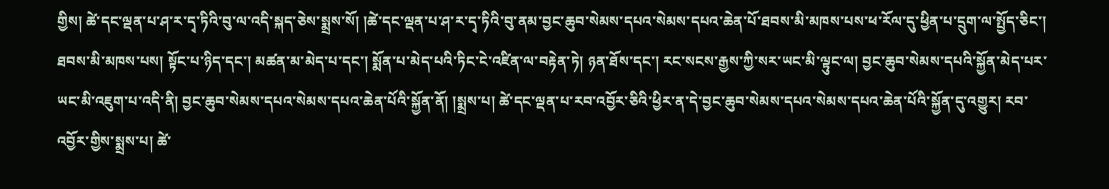གྱིས། ཚེ་དང་ལྡན་པ་ཤ་ར་དྭ་ཏིའི་བུ་ལ་འདི་སྐད་ཅེས་སྨྲས་སོ། །ཚེ་དང་ལྡན་པ་ཤ་ར་དྭ་ཏིའི་བུ་ནམ་བྱང་ཆུབ་སེམས་དཔའ་སེམས་དཔའ་ཆེན་པོ་ཐབས་མི་མཁས་པས་ཕ་རོལ་དུ་ཕྱིན་པ་དྲུག་ལ་སྤྱོད་ཅིང་། ཐབས་མི་མཁས་པས། སྟོང་པ་ཉིད་དང་། མཚན་མ་མེད་པ་དང་། སྨོན་པ་མེད་པའི་ཏིང་ངེ་འཛིན་ལ་བརྟེན་ཏེ། ཉན་ཐོས་དང་། རང་སངས་རྒྱས་ཀྱི་སར་ཡང་མི་ལྟུང་ལ། བྱང་ཆུབ་སེམས་དཔའི་སྐྱོན་མེད་པར་ཡང་མི་འཇུག་པ་འདི་ནི། བྱང་ཆུབ་སེམས་དཔའ་སེམས་དཔའ་ཆེན་པོའི་སྐྱོན་ནོ། །སྨྲས་པ། ཚེ་དང་ལྡན་པ་རབ་འབྱོར་ཅིའི་ཕྱིར་ན་དེ་བྱང་ཆུབ་སེམས་དཔའ་སེམས་དཔའ་ཆེན་པོའི་སྐྱོན་དུ་འགྱུར། རབ་འབྱོར་གྱིས་སྨྲས་པ། ཚེ་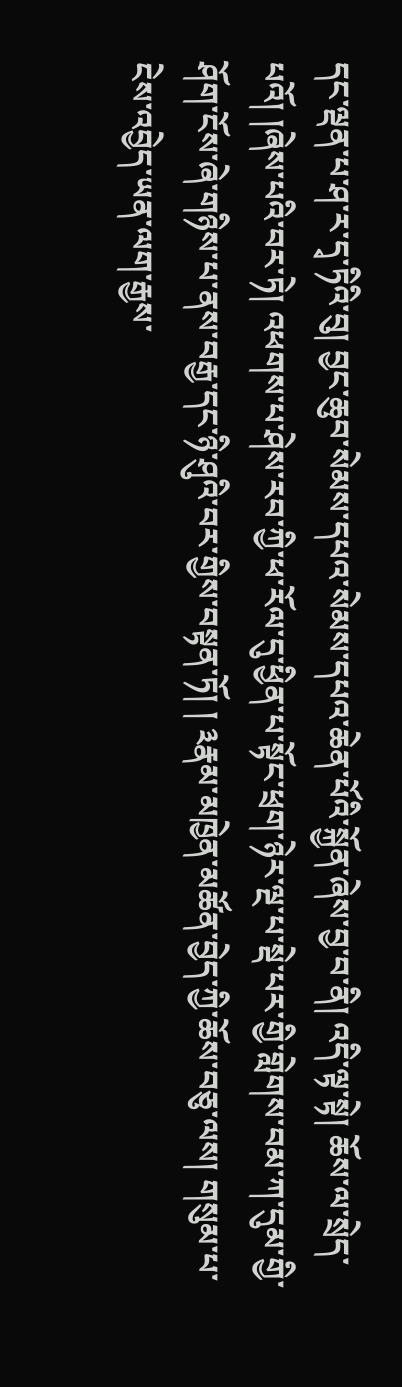དང་ལྡན་པ་ཤ་ར་དྭ་ཏིའི་བུ། བྱང་ཆུབ་སེམས་དཔའ་སེམས་དཔའ་ཆེན་པོའི་སྐྱོན་ཞེས་བྱ་བ་ནི། འདི་ལྟ་སྟེ། ཆོས་ལ་སྲེད་པའོ། །ཞེས་པའི་བར་ཏེ། འཕགས་པ་ཤེས་རབ་ཀྱི་ཕ་རོལ་དུ་ཕྱིན་པ་སྟོང་ཕྲག་ཉེར་ལྔ་པ་སྡེ་པར་གྱི་གླེགས་བམ་ཀ་དུམ་གྱི་ཤོག་ངོས་ཞེ་གཉིས་པ་ནས་བརྒྱ་དང་ཉི་ཤུའི་བར་གྱིས་བསྟན་ཏོ། ། ༣རྣམ་མཁྱེན་མཚོན་བྱེད་ཀྱི་ཆོས་བཅུ་ལས། གསུམ་པ་ངེས་འབྱེད་ཡན་ལག་རྒྱས་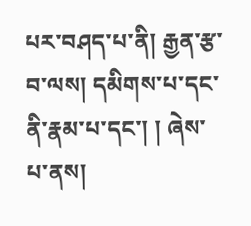པར་བཤད་པ་ནི། རྒྱན་རྩ་བ་ལས། དམིགས་པ་དང་ནི་རྣམ་པ་དང་། ། ཞེས་པ་ནས།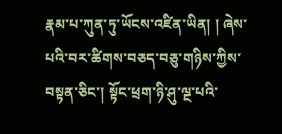རྣམ་པ་ཀུན་ཏུ་ཡོངས་འཛིན་ཡིན། ། ཞེས་པའི་བར་ཚིགས་བཅད་བཅུ་གཉིས་ཀྱིས་བསྟན་ཅིང་། སྟོང་ཕྲག་ཉི་ཤུ་ལྔ་པའི་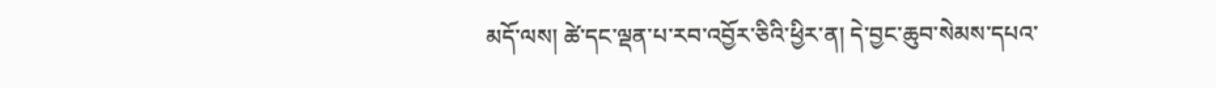མདོ་ལས། ཚེ་དང་ལྡན་པ་རབ་འབྱོར་ཅིའི་ཕྱིར་ན། དེ་བྱང་ཆུབ་སེམས་དཔའ་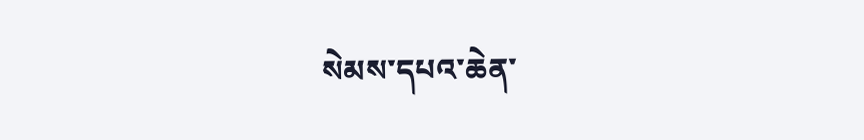སེམས་དཔའ་ཆེན་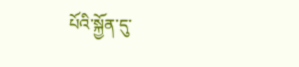པོའི་སྐྱོན་དུ་